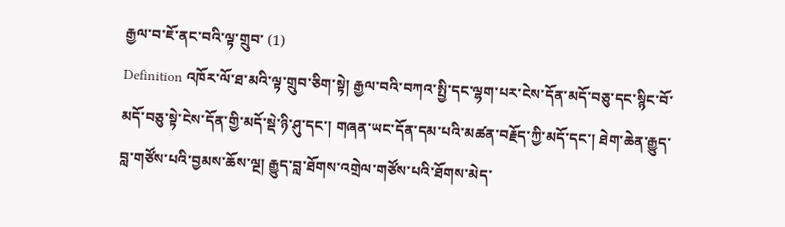རྒྱལ་བ་ཇོ་ནང་བའི་ལྟ་གྲུབ་ (1)
Definition འཁོར་ལོ་ཐ་མའི་ལྟ་གྲུབ་ཅིག་སྟེ། རྒྱལ་བའི་བཀའ་སྤྱི་དང་ལྷག་པར་ངེས་དོན་མདོ་བཅུ་དང་སྙིང་བོ་མདོ་བཅུ་སྟེ་ངེས་དོན་གྱི་མདོ་སྡེ་ཉི་ཤུ་དང་། གཞན་ཡང་དོན་དམ་པའི་མཚན་བརྗོད་ཀྱི་མདོ་དང་། ཐེག་ཆེན་རྒྱུད་བླ་གཙོས་པའི་བྱམས་ཆོས་ལྔ། རྒྱུད་བླ་ཐོགས་འགྲེལ་གཙོས་པའི་ཐོགས་མེད་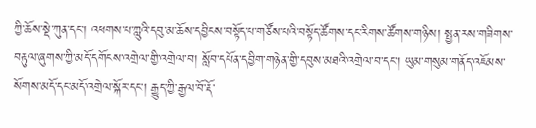ཀྱི་ཆོས་སྡེ་ཀུན་དང་། འཕགས་པ་ཀླུའི་དབུ་མ་ཆོས་དབྱིངས་བསྟོད་པ་གཙོས་པའི་བསྟོད་ཚོགས་དང་རིགས་ཚོགས་གཉིས། སྤྱན་རས་གཟིགས་བརྟུལ་ཞུགས་ཀྱི་མདོ་དགོངས་འགྲེལ་གྱི་འགྲེལ་བ། སློབ་དཔོན་དབྱིག་གཉེན་གྱི་དབུས་མཐའི་འགྲེལ་བ་དང་། ཡུམ་གསུམ་གནོད་འཇོམས་སོགས་མདོ་དང་མདོ་འགྲེལ་སྐོར་དང་། རྒྱུད་ཀྱི་རྒྱལ་བོ་རྡོ་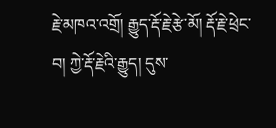རྗེ་མཁའ་འགྲོ། རྒྱུད་རྡོ་རྗེ་རྩེ་མོ། རྡོ་རྗེ་ཕྲེང་བ། ཀྱེ་རྡོ་རྗེའི་རྒྱུད། དུས་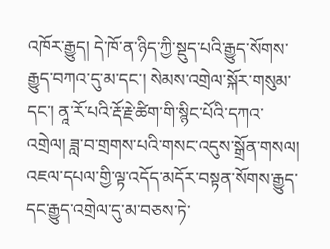འཁོར་རྒྱུད། དེ་ཁོ་ན་ཉིད་ཀྱི་སྡུད་པའི་རྒྱུད་སོགས་རྒྱུད་བཀའ་དུ་མ་དང་། སེམས་འགྲེལ་སྐོར་གསུམ་དང་། ནཱ་རོ་པའི་རྡོ་རྗེ་ཚིག་གི་སྙིང་པོའི་དཀའ་འགྲེལ། ཟླ་བ་གྲགས་པའི་གསང་འདུས་སྒྲོན་གསལ། འཇལ་དཔལ་གྱི་ལྟ་འདོད་མདོར་བསྟན་སོགས་རྒྱུད་དང་རྒྱུད་འགྲེལ་དུ་མ་བཅས་ཏེ་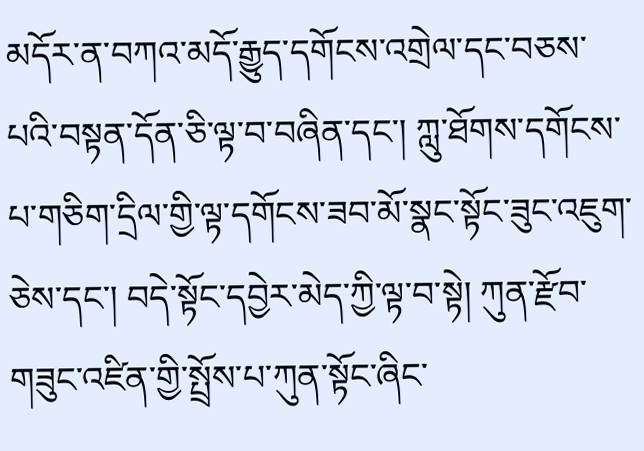མདོར་ན་བཀའ་མདོ་རྒྱུད་དགོངས་འགྲེལ་དང་བཅས་པའི་བསྟན་དོན་ཅི་ལྟ་བ་བཞིན་དང་། ཀླུ་ཐོགས་དགོངས་པ་གཅིག་དྲིལ་གྱི་ལྟ་དགོངས་ཟབ་མོ་སྣང་སྟོང་ཟུང་འཇུག་ཅེས་དང་། བདེ་སྟོང་དབྱེར་མེད་ཀྱི་ལྟ་བ་སྟེ། ཀུན་རྫོབ་གཟུང་འཛིན་གྱི་སྤྲོས་པ་ཀུན་སྟོང་ཞིང་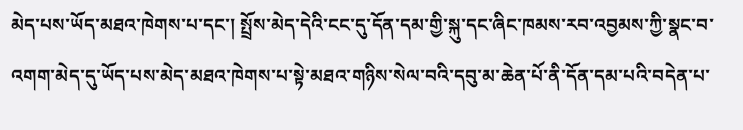མེད་པས་ཡོད་མཐའ་ཁེགས་པ་དང་། སྤྲོས་མེད་དེའི་ངང་དུ་དོན་དམ་གྱི་སྐུ་དང་ཞིང་ཁམས་རབ་འབྱམས་ཀྱི་སྣང་བ་འགག་མེད་དུ་ཡོད་པས་མེད་མཐའ་ཁེགས་པ་སྟེ་མཐའ་གཉིས་སེལ་བའི་དབུ་མ་ཆེན་པོ་ནི་དོན་དམ་པའི་བདེན་པ་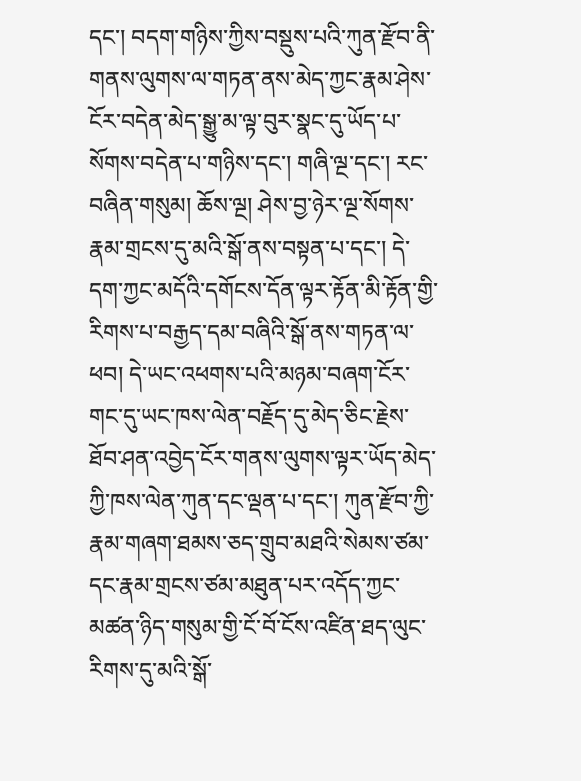དང་། བདག་གཉིས་ཀྱིས་བསྡུས་པའི་ཀུན་རྫོབ་ནི་གནས་ལུགས་ལ་གཏན་ནས་མེད་ཀྱང་རྣམ་ཤེས་ངོར་བདེན་མེད་སྒྱུ་མ་ལྟ་བུར་སྣང་དུ་ཡོད་པ་སོགས་བདེན་པ་གཉིས་དང་། གཞི་ལྔ་དང་། རང་བཞིན་གསུམ། ཆོས་ལྔ། ཤེས་བྱ་ཉེར་ལྔ་སོགས་རྣམ་གྲངས་དུ་མའི་སྒོ་ནས་བསྟན་པ་དང་། དེ་དག་ཀྱང་མདོའི་དགོངས་དོན་ལྟར་རྟོན་མི་རྟོན་གྱི་རིགས་པ་བརྒྱད་དམ་བཞིའི་སྒོ་ནས་གཏན་ལ་ཕབ། དེ་ཡང་འཕགས་པའི་མཉམ་བཞག་ངོར་གང་དུ་ཡང་ཁས་ལེན་བརྗོད་དུ་མེད་ཅིང་རྗེས་ཐོབ་ཤན་འབྱེད་ངོར་གནས་ལུགས་ལྟར་ཡོད་མེད་ཀྱི་ཁས་ལེན་ཀུན་དང་ལྡན་པ་དང་། ཀུན་རྫོབ་ཀྱི་རྣམ་གཞག་ཐམས་ཅད་གྲུབ་མཐའི་སེམས་ཙམ་དང་རྣམ་གྲངས་ཙམ་མཐུན་པར་འདོད་ཀྱང་མཚན་ཉིད་གསུམ་གྱི་ངོ་བོ་ངོས་འཛིན་ཐད་ལུང་རིགས་དུ་མའི་སྒོ་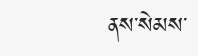ནས་སེམས་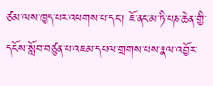ཙམ་ལས་ཁྱད་པར་འཕགས་པ་དང་། ཇོ་ནང་མ་ཏི་པཎ་ཆེན་གྱི་དངོས་སློབ་བཙུན་པ་འཇམ་དཔལ་གྲགས་པས་རྣལ་འབྱོར་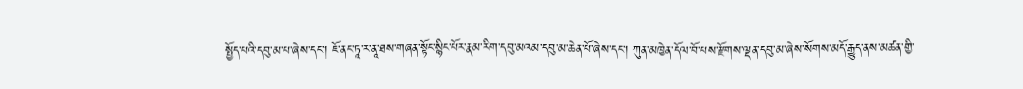སྤྱོད་པའི་དབུ་མ་པ་ཞེས་དང་། ཇོ་ནང་ཏཱ་ར་ནཱ་ཐས་གཞན་སྟོང་སྙིང་པོར་རྣམ་རིག་དབུ་མའམ་དབུ་མ་ཆེན་པོ་ཞེས་དང་། ཀུན་མཁྱེན་དོལ་བོ་པས་རྫོགས་ལྡན་དབུ་མ་ཞེས་སོགས་མདོ་རྒྱུད་ནས་མཚན་གྱི་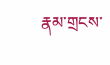རྣམ་གྲངས་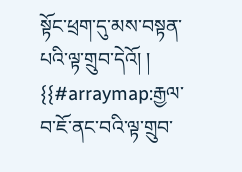སྟོང་ཕྲག་དུ་མས་བསྟན་པའི་ལྟ་གྲུབ་དེའོ། །
{{#arraymap:རྒྱལ་བ་ཇོ་ནང་བའི་ལྟ་གྲུབ་